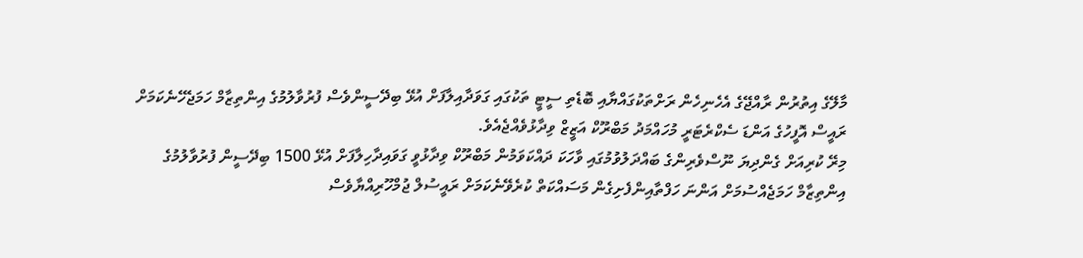މާލޭގެ އިތުރުން ރާއްޖޭގެ އެހެނިހެން ރަށްތަކުގައްޔާއި ބޮޑެތި ސީޓީ ތަކުގައި ގަވަދާއިލާފަށް އުޅޭ ބިދޭސީންވެސް ފުރުވާލުމުގެ އިންތިޒާމް ހަމަޖެހޭނެކަމަށް ރައީސް އޮފީހުގެ އަންޑަ ސެކްރެޓަރީ މުހައްމަދު މަބްރޫކް އަޒީޒް ވިދާޅުވެއްޖެއެވެ.
މިރޭ ކުރިއަށް ގެންދިޔަ ނޫސްވެރިންގެ ބައްދަލުވުމުގައި ވާހަކަ ދައްކަވަމުން މަބްރޫކް ވިދާޅުވީ ގަވައިދާހިލާފަށް އުޅޭ 1500 ބިދޭސީން ފުރުވާލުމުގެ އިންތިޒާމް ހަމަޖެއްސުމަށް އަންނަ ހަފްތާއިންފެށިގެން މަސައްކަތް ކުރެވޭނެކަމަށް ރައީސުލް ޖުމްހޫރިއްޔާވެސް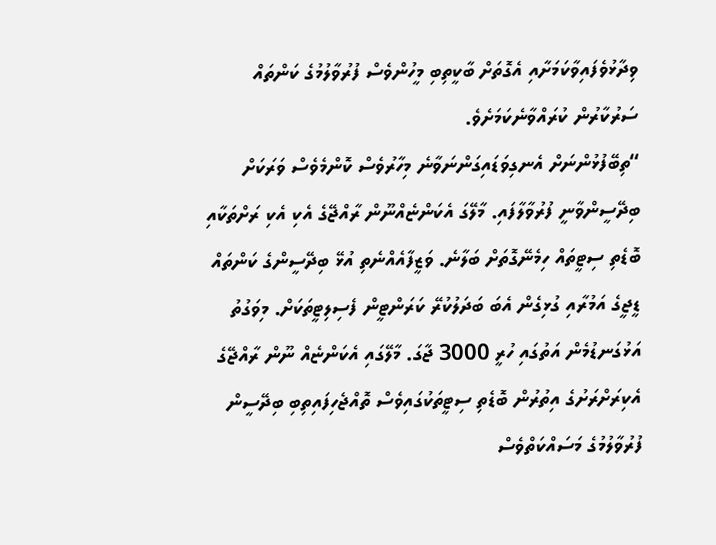ވިދާޅުވެފައިވާކަމަށާއި އެގޮތަށް ބާކީތިބި މީހުންވެސް ފުރުވާލުމުގެ ކަންތައް ސަރުކާރުން ކުރައްވާނެކަމަށެވެ.
“ތިބޭފުޅުންނަށް އެނގިވަޑައިގަންނަވާނެ މިހާރުވެސް ކޮންމެވެސް ވަރަކަށް ބިދޭސީންވާނީ ފުރުވާލާފައި. މާލޭގަ އެކަންޏެއްނޫން ރާއްޖޭގެ އެކި އެކި ރަށްތަކާއި ބޮޑެތި ސިޓީތައް ހިމެނޭގޮތަށް ބަލާނެ. ވަޒީފާއެއްނެތި އުޅޭ ބިދޭސީންގެ ކަންތައް ޑީޖީގެ އަމުރާއި ގުޅިގެން އެބަ ބަދަލުކުރޭ ކަރަންޓީން ފެސިލިޓީތަކަށް. މިވަގުތު އަޅުގަނޑުމެން އަތުގައި ހުރީ 3000 ޖާގަ. މާލޭގައި އެކަންޏެއް ނޫން ރާއްޖޭގެ އެކިރަށްރަށުގެ އިތުރުން ބޮޑެތި ސިޓީތަކުގައިވެސް ތޮއްޖެހިފައިތިބި ބިދޭސީން ފުރުވާލުމުގެ މަސައްކަތްވެސް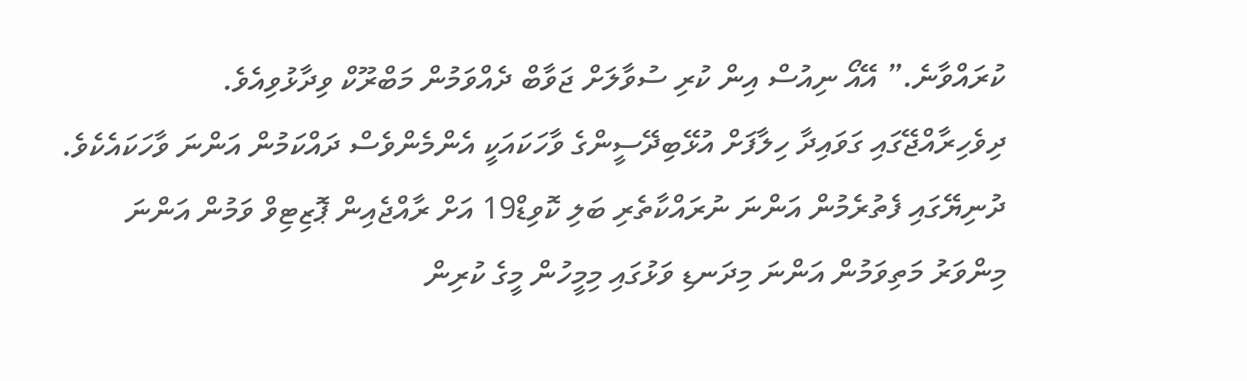ކުރައްވާނެ.” އޭއޯ ނިއުސް އިން ކުރި ސުވާލަށް ޖަވާބް ދެއްވަމުން މަބްރޫކް ވިދާޅުވިއެވެ.
ދިވެހިރާއްޖޭގައި ގަވައިދާ ހިލާފަށް އުޅޭބިދޭސީންގެ ވާހަކައަކީ އެންމެންވެސް ދައްކަމުން އަންނަ ވާހަކައެކެވެ. ދުނިޔޭގައި ފެތުރެމުން އަންނަ ނުރައްކާތެރި ބަލި ކޮވިޑް19 އަށް ރާއްޖެއިން ޕޮޒިޓިވް ވަމުން އަންނަ މިންވަރު މަތިވަމުން އަންނަ މިދަނޑި ވަޅުގައި މިމީހުން މީގެ ކުރިން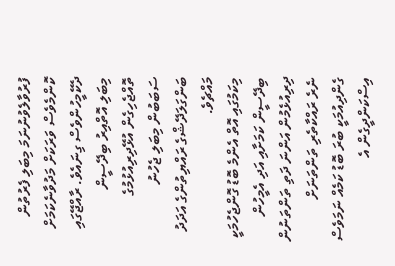ފުރުވާލެވުނުނަމަ މިބަލި ފެރުތުން ކޮންމެވެސް ވަރަކަށް މަދުވާނެކަމަށް ދެކޭމީހުންވެސް ގިނައެވެ. ރާއްޖޭގައި މިބަލި އޮތްއިރު ބިދޭސީން ތޮއްޖެހިގެން އުޅޭދިރިއުޅުމުގެ ސަބަބުން މިބަލި ޖެހުނު ބަންގަލަދޭޝްގެ ރައްޔިތުންގެ އަދަދު މައްޗެވެ.
މިކަމުގައި އޮތް އެންމެ ބޮޑު ގޮންޖެހުމަކީ ބިދޭސީން ކަމަށާއި އަދި އެމީހުން ދިރިއުޅެމުން އަންނަ ދަތި ތަންތަނުން ނެރެ ރައްކާތެރި ތަންތަނަށް ގެންދިއުމަކީ ބުރަ ބޮޑު ކަމެއް ނަމަވެސް އިސްކަންދީގެން އެ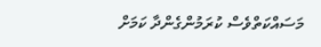މަސައްކަތްވެސް ކުރަމުންގެންދާ ކަމަށް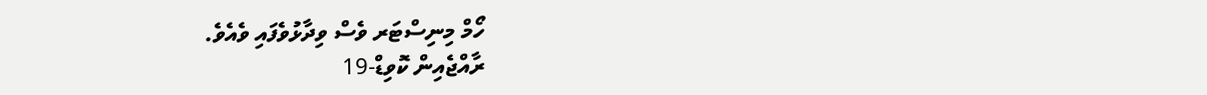ހޯމް މިނިސްޓަރ ވެސް ވިދާޅުވެފައި ވެއެވެ.
ރާއްޖެއިން ކޮވިޑް-19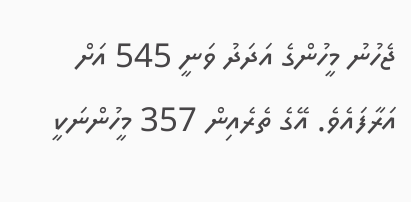ޖެހުނު މީހުންގެ އަދަދު ވަނީ 545 އަށް އަރާފައެވެ. އޭގެ ތެރެއިން 357 މީހުންނަކީ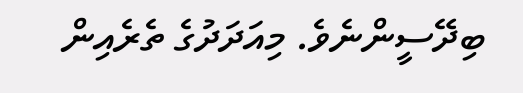ބިދޭސީންނެވެ. މިއަދަދުގެ ތެރެއިން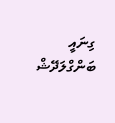ގިނައީ ބަންގްލަދޭޝް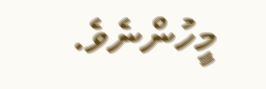މީހުންނެވެ.